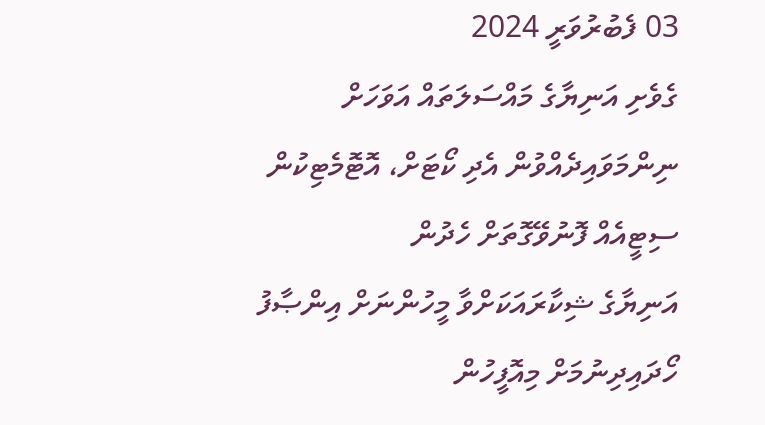03 ފެބުރުވަރީ 2024
ގެވެށި އަނިޔާގެ މައްސަލަތައް އަވަހަށް ނިންމަވައިދެއްވުން އެދި ކޯޓަށް، އޮޓޮމެޓިކުން ސިޓީއެއް ފޮނުވޭގޮތަށް ހެދުން
އަނިޔާގެ ޝިކާރައަކަށްވާ މީހުންނަށް އިންޞާފު ހޯދައިދިނުމަށް މިއޮފީހުން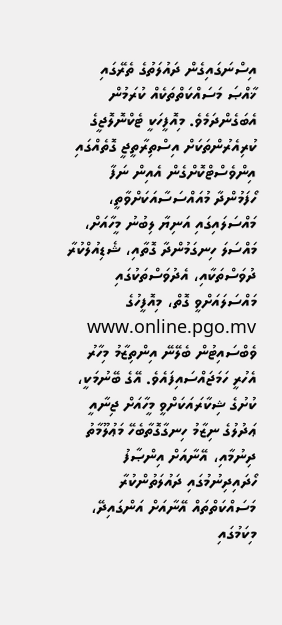އިސްނަގައިގެން ދައުލަތުގެ ތެރޭގައި ޚާއްޞަ މަސައްކަތްތަކެއް ކުރަމުން އެބަގެންދަމެވެ. މިއޮފީހަކީ ޓެކްނޮލޮޖީގެ ކުރިއެރުންތަކަށް އިސްތިރާތީޖީ ގޮތެއްގައި އިންވެސްޓްކޮށްގެން އެއިން ނަފާ ހޯފަމުންދާ މުއައްސަސާއަކަށްވާތީ، މައްސަލައިގައި އަނިޔާ ލިބުނު މީހާއަށް، މައްސަލަ ހިނގަމުންދާ ގޮތާއި، ޝެޑިއުލްކުރާ ދުވަސްތަކާއި، އެދުވަސްތަކުގައި މައްސަލައަށްވީ ގޮތް، މިއޮފީހުގެ www.online.pgo.mv ވެބްސައިޓުން ބެލޭނޭ އިންތިޒާމު މިހާރު އެހުރީ ހަމަޖައްސައިފައެވެ. އޭގެ ބޭނުމަކީ، ކުށުގެ ޝިކާރައަކަށްވީ މީހާއަށް ޖިނާއީ ޢަދުލުގެ ނިޒާމު ހިނގާގޮތާބެހޭ މަޢުލޫމާތު ދިނުމާއި، އޭނާއަށް އިންޞާފު ހޯދައިދިނުމުގައި ދައުލަތުންކުރާ މަސައްކަތްތައް އޭނާއަށް އަންގައިދޭ، މިކަމުގައި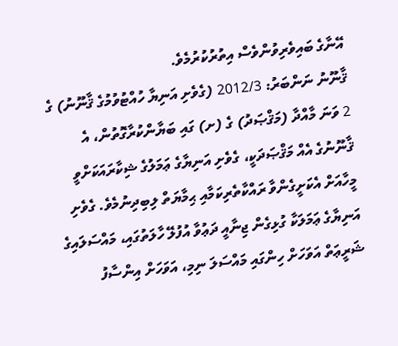އޭނާގެ ބައިވެރިވުންވެސް އިތުރުކުރުމެވެ.
ޤާނޫނު ނަންބަރު: 2012/3 (ގެވެށި އަނިޔާ ހުއްޓުވުމުގެ ޤާނޫނު) ގެ 2 ވަނަ މާއްދާ (މަޤްޞަދު) ގެ (ށ) ގައި ބަޔާންކުރާގޮތުން، އެ ޤާނޫނުގެ އެއް މަޤްޞަދަކީ، ގެވެށި އަނިޔާގެ ޢަމަލުގެ ޝިކާރައަކަށްވީ މީހާއަށް އެކަށީގެންވާ ރައްކާތެރިކަމާއި ޙިމާޔަތް ލިބިދިނުމެވެ. ގެވެށި އަނިޔާގެ ޢަމަލަކާ ގުޅިގެން ޖިނާއީ ދަޢުވާ އުފުލޭ ހާލަތުގައި، މައްސަލައިގެ ޝަރީޢަތް އަވަހަށް ހިންގައި މައްސަލަ ނިމި، އަވަހަށް އިންސާފު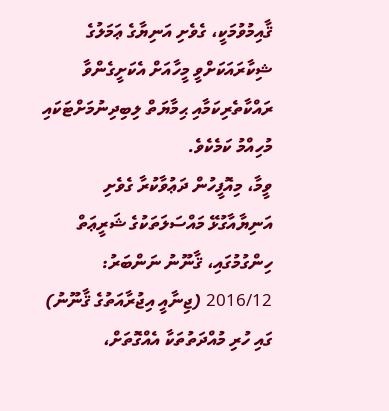ޤާއިމުވުމަކީ، ގެވެށި އަނިޔާގެ ޢަމަލުގެ ޝިކާރައަކަށްވީ މީހާއަށް އެކަށީގެންވާ ރައްކާތެރިކަމާއި ޙިމާޔަތް ލިބިދިނުމަށްޓަކައި މުހިއްމު ކަމެކެވެ.
ވީމާ، މިއޮފީހުން ދަޢުވާކުރާ ގެވެށި އަނިޔާއާގުޅޭ މައްސަލަތަކުގެ ޝަރީޢަތް ހިންގުމުގައި، ޤާނޫނު ނަންބަރު: 2016/12 (ޖިނާއީ އިޖުރާއަތުގެ ޤާނޫނު) ގައި ހުރި މުއްދަތުތަކާ އެއްގޮތަށް،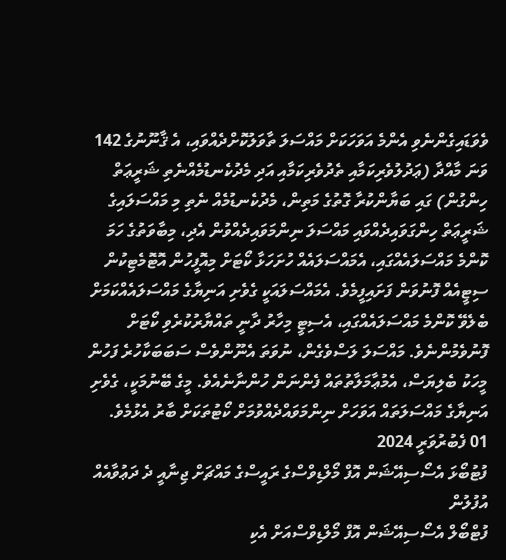ވެވަޑައިގެންނެވި އެންމެ އަވަހަކަށް މައްސަލަ ތާވަލުކޮށްދެއްވައި، އެ ޤާނޫނުގެ 142 ވަނަ މާއްދާ (ޢަދުލުވެރިކަމާއި ތެދުވެރިކަމާއި އަދި މެދުކެނޑުމެއްނެތި ޝަރީޢަތް ހިންގުން) ގައި ބަޔާންކުރާ ގޮތުގެ މަތިން، މެދުކެނޑުމެއް ނެތި މި މައްސަލައިގެ ޝަރީޢަތް ހިންގަވައިދެއްވައި މައްސަލަ ނިންމަވައިދެއްވުން އެދި، މިބާވަތުގެ ހަމަ ކޮންމެ މައްސަލައެއްގައި، އެމައްސަލައެއް ހުށަހަޅާ ކޯޓަށް މިއޮފީހުން އޮޓޮމެޓިކުން ސިޓީއެއް ފޮނުވަން ފަށައިފީމެވެ. އެމައްސަލައަކީ ގެވެށި އަނިޔާގެ މައްސަލައެއްކަމަށް ބެލެވޭ ކޮންމެ މައްސަލައެއްގައި، އެސިޓީ މިހާރު ދާނީ ތައްޔާރުކުރެވި ކޯޓަށް ފޮނުވެމުންނެވެ. މައްސަލަ ލަސްވެގެން، ނުވަތަ އެނޫންވެސް ސަބަބަކާހުރެ ފަހުން މީހަކު ބެލިޔަސް، އެމުޢާމަލާތުތައް ފެންނަން ހުންނާނެއެވެ. މީގެ ބޭނުމަކީ، ގެވެށި އަނިޔާގެ މައްސަލަތައް އަވަހަށް ނިންމަވައްދެއްވުމަށް ކޯޓުތަކަށް ބާރު އެޅުމެވެ.
01 ފެބުރުވަރީ 2024
ފުޓުބޯޅަ އެސޯސިއޭޝަން އޮފް މޯލްޑިވްސްގެ ރައީސްގެ މައްޗަށް ޖިނާއީ ދެ ދަޢުވާއެއް އުފުލުން
ފުޓްބޯލް އެސޯސިއޭޝަން އޮފް މޯލްޑިވްސްއަށް އެކި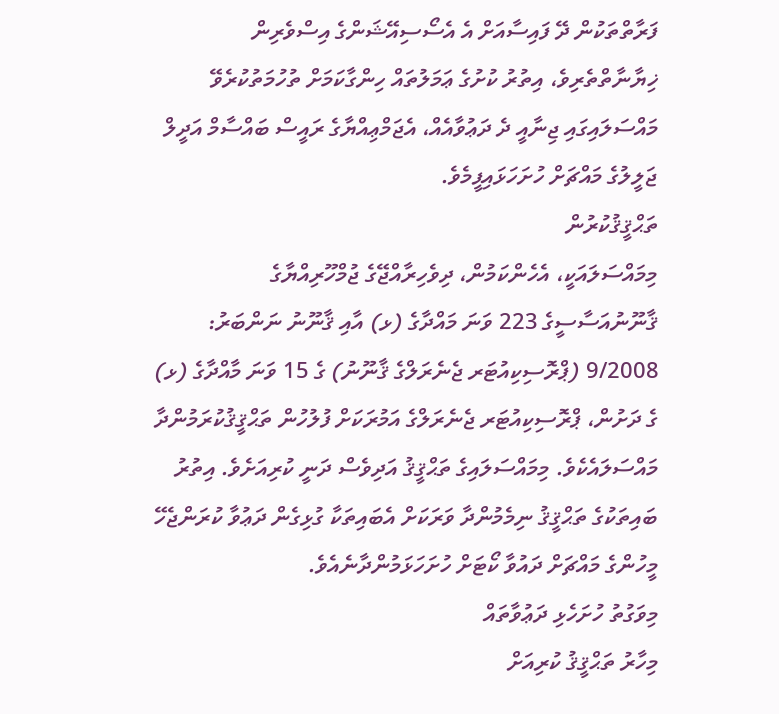ފަރާތްތަކުން ދޭ ފައިސާއަށް އެ އެސޯސިއޭޝަންގެ އިސްވެރިން ޚިޔާނާތްތެރިވެ، އިތުރު ކުށުގެ ޢަމަލުތައް ހިންގާކަމަށް ތުހުމަތުކުރެވޭ މައްސަލައިގައި ޖިނާއީ ދެ ދަޢުވާއެއް، އެޖަމްޢިއްޔާގެ ރައީސް ބައްސާމް އަދީލް ޖަލީލުގެ މައްޗަށް ހުށަހަޅައިފީމެވެ.
ތަޙްޤީޤުކުރުން
މިމައްސަލައަކީ، އެހެންކަމުން، ދިވެހިރާއްޖޭގެ ޖުމްހޫރިއްޔާގެ ޤާނޫނުއަސާސީގެ 223 ވަނަ މައްދާގެ (ޅ) އާއި ޤާނޫނު ނަންބަރު: 9/2008 (ޕްރޮސިކިއުޓަރ ޖެނެރަލްގެ ޤާނޫނު) ގެ 15 ވަނަ މާއްދާގެ (ޅ) ގެ ދަށުން، ޕްރޮސިކިއުޓަރ ޖެނެރަލްގެ އަމުރަކަށް ފުލުހުން ތަޙްޤީޤުކުރަމުންދާ މައްސަލައެކެވެ. މިމައްސަލައިގެ ތަޙްޤީޤު އަދިވެސް ދަނީ ކުރިއަށެވެ. އިތުރު ބައިތަކުގެ ތަޙްޤީޤު ނިމެމުންދާ ވަރަކަށް އެބައިތަކާ ގުޅިގެން ދަޢުވާ ކުރަންޖެހޭ މީހުންގެ މައްޗަށް ދައުވާ ކޯޓަށް ހުށަހަޅަމުންދާނެއެވެ.
މިވަގުތު ހުށަހެޅި ދަޢުވާތައް
މިހާރު ތަޙްޤީޤު ކުރިއަށް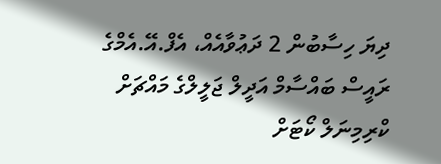ދިޔަ ހިސާބުން 2 ދަޢުވާއެއް، އެފް.އޭ.އެމްގެ ރައީސް ބައްސާމް އަދީލް ޖަލީލްގެ މައްޗަށް ކްރިމިނަލް ކޯޓަށް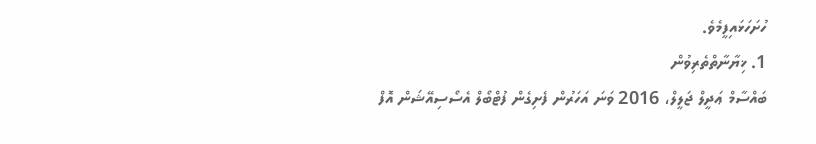ހުށަހަޅައިފީމެވެ.
1. ޚިޔާނާތްތެރިވުން
ބައްސާމް ޢަދީލް ޖަލީލް، 2016 ވަނަ އަހަރުން ފެށިގެން ފުޓްބޯލް އެސޯސިއޭޝަން އޮފް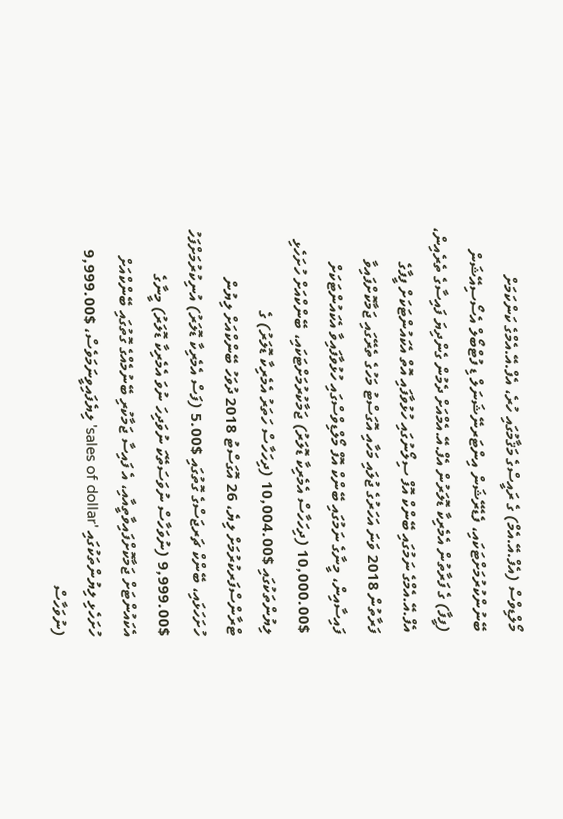މޯލްޑިވްސް (އެފް.އޭ.އެމް) ގެ ރައީސްގެ މަޤާމުގައި ހުރެ، އެފް.އޭ.އެމްގެ ކަންކަމަށް ބޭނުންކުރުމަށްޓަކައި، ފެޑެރޭޝަން އިންޓަރނޭޝަނަލް ޑި ފުޓްބޯލް އެސޯސިއޭޝަން (ފީފާ) ގެ ފަރާތުން އެމެރިކާ ޑޮލަރުން އެފް.އޭ.އެމްއަށް ދެމުން ގެންދިޔަ ފައިސާގެ ތެރެއިން، އެފް.އޭ.އެމްގެ ނަމުގައި ބޭންކް އޮފް ސިލޯނުގައި ހުޅުވާފައި އޮތް އެކައުންޓަކަށް ފީފާގެ ފަރާތުން 2018 ވަނަ އަހަރުގެ ޖުލައި މަހާއި އޮގަސްޓު މަހުގެ ތެރޭގައި ޖަމާކޮށްފައިވާ ފައިސާއިން، މީނާގެ ނަމުގައި ބޭންކް އޮފް މޯލްޑިވްސްގައި ހުޅުވާފައިވާ އެކައުންޓަކަށް $10,000.00 (ދިހަހާސް އެމެރިކާ ޑޮލަރު) ޖަމާކުރުމަށްޓަކައި، ބޭންކްއަށް ހުށަހެޅި ލިޔުންތަކުގައި $10,004.00 (ދިހަހާސް ހަތަރު އެމެރިކާ ޑޮލަރު) ގެ ޓްރާންސްފަރކުރުމަށް ލިޔެ، 26 އޮގަސްޓު 2018 ދުވަހު ބޭންކްއަށް ލިޔުން ހުށަހަޅައި، ބޭންކް ޗަރޖަސްގެ ގޮތުގައި $5.00 (ފަސް އެމެރިކާ ޑޮލަރު) އުނިކުރުމަށްފަހު $9,999.00 (ނުވަހާސް ނުވަސަތޭކަ ނުވަދިހަ ނުވަ އެމެރިކާ ޑޮލަރު) މީނާގެ އެކައުންޓަށް ޖަމާކޮށްފައިވާތީއާއި، އެ ފައިސާ ޖަމާކުރި ބޭނުމެއްގެ ގޮތުގައި ބޭންކްއަށް ހުށަހެޅި ލިޔުންތަކުގައި 'sales of dollar' ލިޔެފައިވީނަމަވެސް، $9,999.00 (ނުވަހާސް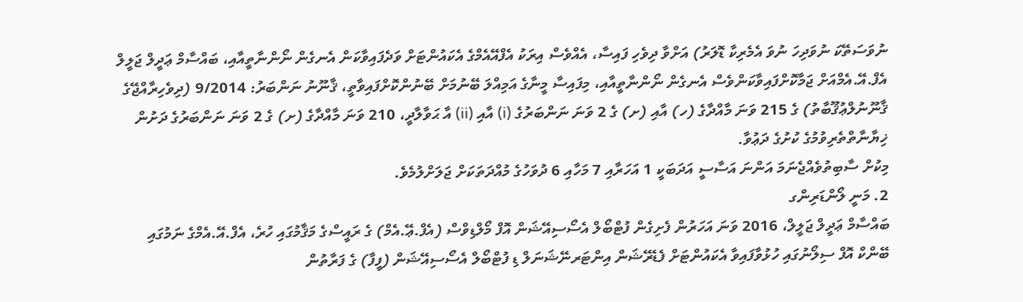ނުވަސަތޭކަ ނުވަދިހަ ނުވަ އެމެރިކާ ޑޮލަރު) އަށްވާ ދިވެހި ފައިސާ، އެއްވެސް އިރަކު އެފްއޭއެމްގެ އެކައުންޓަށް ވަދެފައިވާކަން އެނގެން ނޯންނާތީއާއި، ބައްސާމް ޢަދީލް ޖަލީލް އެފް.އޭ.އެމްއަށް ޖަމާކޮށްފައިވާކަންވެސް އެނގެން ނޯންނާތީއާއި، މިފައިސާ މީނާގެ އަމިއްލަ ބޭނުމަށް ބޭނުންކޮށްފައިވާތީ، ޤާނޫނު ނަންބަރު: 9/2014 (ދިވެހިރާއްޖޭގެ ޤާނޫނުލްޢުޤޫބާތު) ގެ 215 ވަނަ މާއްދާގެ (ހ) އާއި (ށ) ގެ 2 ވަނަ ނަންބަރުގެ (i) އާއި (ii) އާ ޙަވާލާދީ، 210 ވަނަ މާއްދާގެ (ށ) ގެ 2 ވަނަ ނަންބަރުގެ ދަށުން ޚިޔާނާތްތެރިވުމުގެ ކުށުގެ ދަޢުވާ.
މިކުށް ސާބިތުވެއްޖެނަމަ އަންނަ އަސާސީ އަދަބަކީ 1 އަހަރާއި 7 މަހާއި 6 ދުވަހުގެ މުއްދަތަކަށް ޖަލަށްލުމެވެ.
2. މަނީ ލޯންޑަރިންގ
ބައްސާމް ޢަދީލް ޖަލީލް، 2016 ވަނަ އަހަރުން ފެށިގެން ފުޓްބޯލް އެސޯސިއޭޝަން އޮފް މޯލްޑިވްސް (އެފް.ޢޭ.އެމް) ގެ ރައީސްގެ މަޤާމުގައި ހުރެ، އެފް.އޭ.އެމްގެ ނަމުގައި ބޭންކް އޮފް ސިލޯނުގައި ހުޅުވާފައިވާ އެކައުންޓަށް ފެޑެރޭޝަން އިންޓަރނޭޝަނަލް ޑި ފުޓްބޯލް އެސޯސިއޭޝަން (ފީފާ) ގެ ފަރާތުން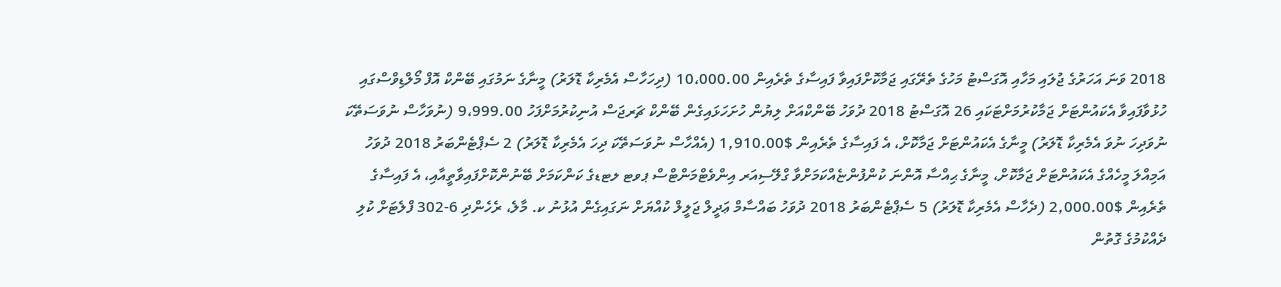2018 ވަނަ އަހަރުގެ ޖުލައި މަހާއި އޮގަސްޓު މަހުގެ ތެރޭގައި ޖަމާކޮށްފައިވާ ފައިސާގެ ތެރެއިން 10،000.00 (ދިހަހާސް އެމެރިކާ ޑޮލަރު) މީނާގެ ނަމުގައި ބޭންކް އޮފް މޯލްޑިވްސްގައި ހުޅުވާފައިވާ އެކައުންޓަށް ޖަމާކުރުމަށްޓަކައި 26 އޮގަސްޓު 2018 ދުވަހު ބޭންކްއަށް ލިޔުން ހުށަހަޅައިގެން ބޭންކް ޗަރޖަސް އުނިކުރުމަށްފަހު 9،999.00 (ނުވަހާސް ނުވަސަތޭކަ ނުވަދިހަ ނުވަ އެމެރިކާ ޑޮލަރު) މީނާގެ އެކައުންޓަށް ޖަމާކޮށް، އެ ފައިސާގެ ތެރެއިން $1,910.00 (އެއްހާސް ނުވަސަތޭކަ ދިހަ އެމެރިކާ ޑޮލަރު) 2 ސެޕްޓެންބަރު 2018 ދުވަހު އަމިއްލަ މީހެއްގެ އެކައުންޓަށް ޖަމާކޮށް، މީނާގެ ޙިއްސާ އޮންނަ ކުންފުންޏެއްކަމަށްވާ ގްލޭސިއަރ އިންވެޓްމަންޓްސް ޕވޓ ލޓޑގެ ކަންކަމަށް ބޭނުންކޮށްފައިވާތީއާއި، އެ ފައިސާގެ ތެރެއިން $2,000.00 (ދެހާސް އެމެރިކާ ޑޮލަރު) 5 ސެޕްޓެންބަރު 2018 ދުވަހު ބައްސާމް ޢަދީލް ޖަލީލް ކުއްޔަށް ނަގައިގެން އުޅުނު ކ. މާލެ، ރެހެންދި 6-302 ފްލެޓަށް ކުލި ދެއްކުމުގެ ގޮތުން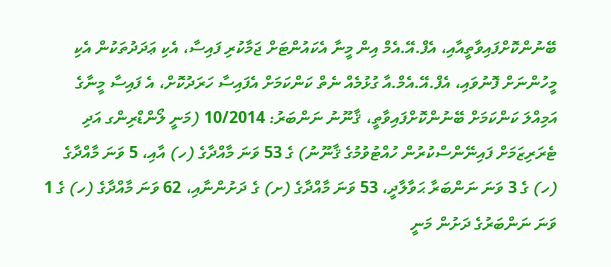ބޭނުންކޮށްފައިވާތީއާއި، އެފް.އޭ.އެމް އިން މީނާ އެކައުންޓަށް ޖަމާކުރި ފައިސާ، އެކި ޢަދަދުތަކުން އެކި މީހުންނަށް ފޮނުވައި، އެފް.އޭ.އެމް.އާ ގުޅުމެއް ނެތް ކަންކަމަށް އެފައިސާ ހަރަދުކޮށް، އެ ފައިސާ މީނާގެ އަމިއްލަ ކަންކަމަށް ބޭނުންކޮށްފައިވާތީ، ޤާނޫނު ނަންބަރު: 10/2014 (މަނީ ލޯންޑްރިންގ އަދި ޓެރަރިޒަމަށް ފައިނޭންސްކުރުން ހުއްޓުވުމުގެ ޤާނޫނު) ގެ 53 ވަނަ މާއްދާގެ (ހ) އާއި، 5 ވަނަ މާއްދާގެ (ހ) ގެ 3 ވަނަ ނަންބަރާ ޙަވާލާދީ، 53 ވަނަ މާއްދާގެ (ށ) ގެ ދަށުންނާއި، 62 ވަނަ މާއްދާގެ (ހ) ގެ 1 ވަނަ ނަންބަރުގެ ދަށުން މަނީ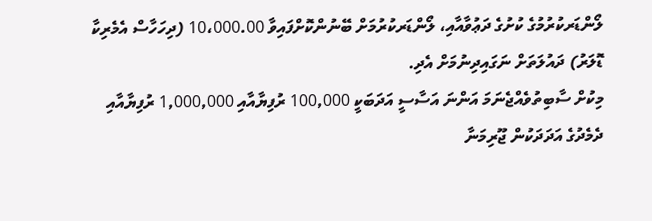ލޯންޑަރކުރުމުގެ ކުށުގެ ދަޢުވާއާއި، ލޯންޑަރކުރުމަށް ބޭނުންކޮށްފައިވާ 10،000.00 (ދިހަހާސް އެމެރިކާ ޑޮލަރު) ދައުލަތަށް ނަގައިދިނުމަށް އެދި.
މިކުށް ސާބިތުވެއްޖެނަމަ އަންނަ އަސާސީ އަދަބަކީ 100,000 ރުފިޔާއާއި 1,000,000 ރުފިޔާއާއި ދެމެދުގެ އަދަދަކުން ޖޫރިމަނާ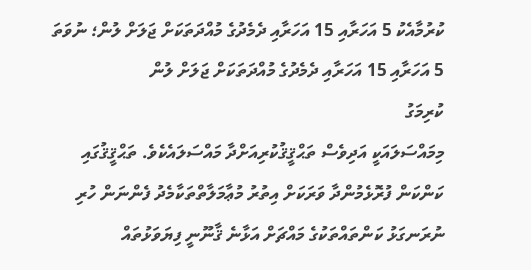ކުރުމާއެކު 5 އަހަރާއި 15 އަހަރާއި ދެމެދުގެ މުއްދަތަކަށް ޖަލަށް ލުން؛ ނުވަތަ 5 އަހަރާއި 15 އަހަރާއި ދެމެދުގެ މުއްދަތަކަށް ޖަލަށް ލުން
ކުރިމަގު
މިމައްސަލައަކީ އަދިވެސް ތަޙްޤީޤުކުރިއަށްދާ މައްސަލައެކެވެ. ތަޙްޤީޤުގައި ކަންކަން ފުރޮޅެމުންދާ ވަރަކަށް އިތުރު މުޢާމަލާތްތަކާމެދު ފެންނަން ހުރި ނުރަނގަޅު ކަންތައްތަކުގެ މައްޗަށް އަޅާނެ ޤާނޫނީ ފިޔަވަޅުތައް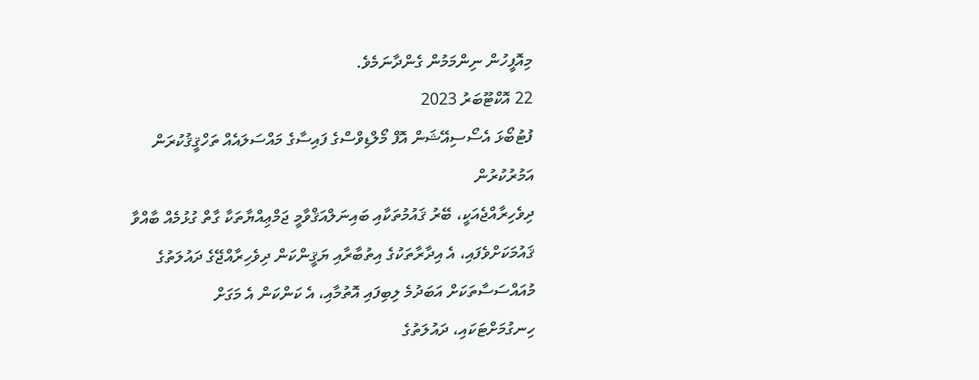މިއޮފީހުން ނިންމަމުން ގެންދާނަމެވެ.
22 އޮކްޓޫބަރު 2023
ފުޓުބޯޅަ އެސޯސިއޭޝަން އޮފް މޯލްޑިވްސްގެ ފައިސާގެ މައްސަލައެއް ތަހްޤީޤުކުރަން އަމުރުކުރުން
ދިވެހިރާއްޖެއަކީ، ބޭރު ޤައުމުތަކާއި ބައިނަލްއަޤްވާމީ ޖަމްޢިއްޔާތަކާ ގާތް ގުޅުމެއް ބާއްވާ ޤައުމަކަށްވެފައި، އެ އިދާރާތަކުގެ އިތުބާރާއި ޔަޤީންކަން ދިވެހިރާއްޖޭގެ ދައުލަތުގެ މުއައްސަސާތަކަށް އަބަދުމެ ލިބިފައި އޮތުމާއި، އެ ކަންކަން އެ މަގަށް ހިނގުމަށްޓަކައި، ދައުލަތުގެ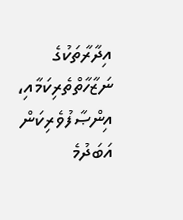އިދާރާތަކުގެ ނަޒާހާތްތެރިކަމާއި، އިންޞާފުވެރިކަން އަބަދުމެ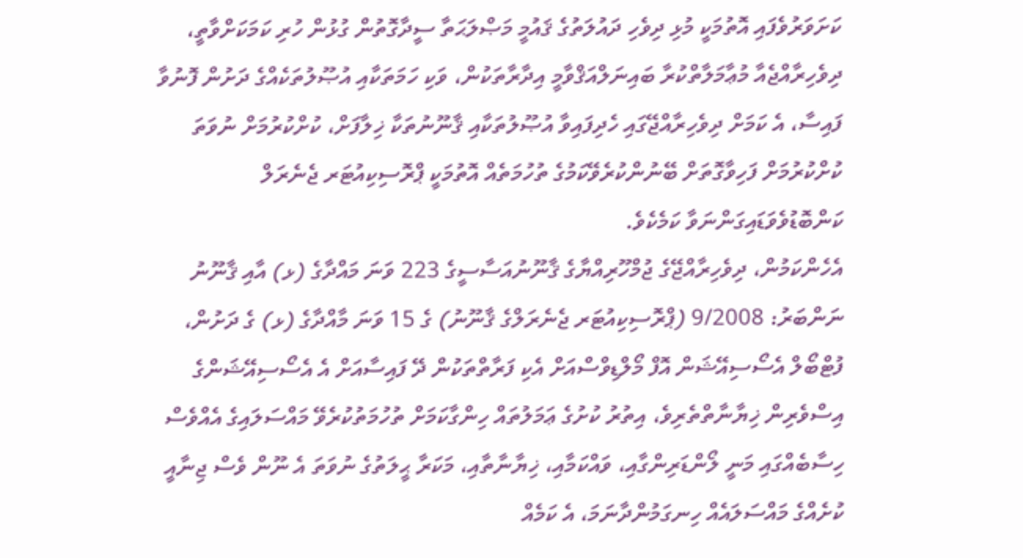ކަށަވަރުވެފައި އޮތުމަކީ މުޅި ދިވެހި ދައުލަތުގެ ޤައުމީ މަޞްލަޙަތާ ސީދާގޮތުން ގުޅުން ހުރި ކަމަކަށްވާތީ، ދިވެހިރާއްޖެއާ މުޢާމަލާތްކުރާ ބައިނަލްއަޤްވާމީ އިދާރާތަކުން، ވަކި ހަމަތަކާއި އުޞޫލުތަކެއްގެ ދަށުން ފޮނުވާ ފައިސާ، އެ ކަމަށް ދިވެހިރާއްޖޭގައި ހެދިފައިވާ އުޞޫލުތަކާއި ޤާނޫނުތަކާ ޚިލާފަށް، ކުށްކުރުމަށް ނުވަތަ ކުށްކުރުމަށް ފަހިވާގޮތަށް ބޭނުންކުރެވޭކަމުގެ ތުހުމަތެއް އޮތުމަކީ ޕްރޮސިކިއުޓަރ ޖެނެރަލް ކަންބޮޑުވެވަޑައިގަންނަވާ ކަމެކެވެ.
އެހެންކަމުން، ދިވެހިރާއްޖޭގެ ޖުމްހޫރިއްޔާގެ ޤާނޫނުއަސާސީގެ 223 ވަނަ މައްދާގެ (ޅ) އާއި ޤާނޫނު ނަންބަރު: 9/2008 (ޕްރޮސިކިއުޓަރ ޖެނެރަލްގެ ޤާނޫނު) ގެ 15 ވަނަ މާއްދާގެ (ޅ) ގެ ދަށުން، ފުޓްބޯލް އެސޯސިއޭޝަން އޮފް މޯލްޑިވްސްއަށް އެކި ފަރާތްތަކުން ދޭ ފައިސާއަށް އެ އެސޯސިއޭޝަންގެ އިސްވެރިން ޚިޔާނާތްތެރިވެ، އިތުރު ކުށުގެ ޢަމަލުތައް ހިންގާކަމަށް ތުހުމަތުކުރެވޭ މައްސަލައިގެ އެއްވެސް ހިސާބެއްގައި މަނީ ލޯންޑަރިންގާއި، ވައްކަމާއި، ޚިޔާނާތާއި، މަކަރާ ޙީލަތުގެ ނުވަތަ އެ ނޫން ވެސް ޖިނާއީ ކުށެއްގެ މައްސަލައެއް ހިނގަމުންދާނަމަ، އެ ކަމެއް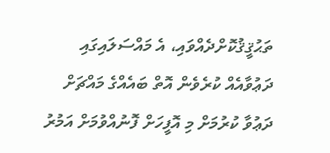ތަޙުޤީޤުކޮށްދެއްވައި، އެ މައްސަލައިގައި ދަޢުވާއެއް ކުރެވެން އޮތް ބައެއްގެ މައްޗަށް ދަޢުވާ ކުރުމަށް މި އޮފީހަށް ފޮނުއްވުމަށް އަމުރު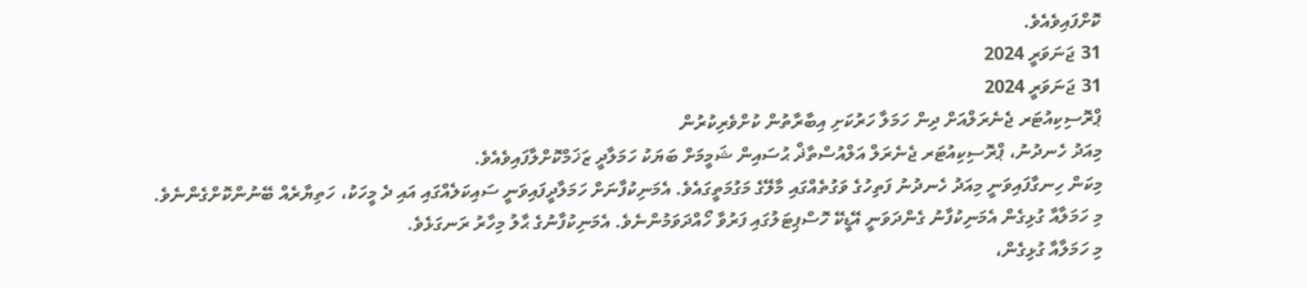ކޮށްފައިވެއެވެ.
31 ޖަނަވަރީ 2024
31 ޖަނަވަރީ 2024
ޕްރޮސިކިއުޓަރ ޖެނެރަލްއަށް ދިން ހަމަލާ ހަރުކަށި އިބާރާތުން ކުށްވެރިކުރުން
މިއަދު ހެނދުނު، ޕްރޮސިކިއުޓަރ ޖެނެރަލް އަލްއުސްތާޛް ޙުސައިން ޝަމީމަށް ބަޔަކު ހަމަލާދީ ޒަޚަމްކޮށްލާފައިވެއެވެ.
މިކަން ހިނގާފައިވަނީ މިއަދު ހެނދުނު ފަތިހުގެ ވަގުތެއްގައި މާލޭގެ މަގުމަތީގައެވެ. އެމަނިކުފާނަށް ހަމަލާދީފައިވަނީ ސައިކަލެއްގައި އައި ދެ މީހަކު، ހަތިޔާރެއް ބޭނުންކޮށްގެންނެވެ.
މި ހަމަލާއާ ގުޅިގެން އެމަނިކުފާނު ގެންދަވަނީ އޭޑީކޭ ހޮސްޕިޓަލުގައި ފަރުވާ ހޯއްދަވަމުންނެވެ. އެމަނިކުފާނުގެ ޙާލު މިހާރު ރަނގަޅެވެ.
މި ހަމަލާއާ ގުޅިގެން،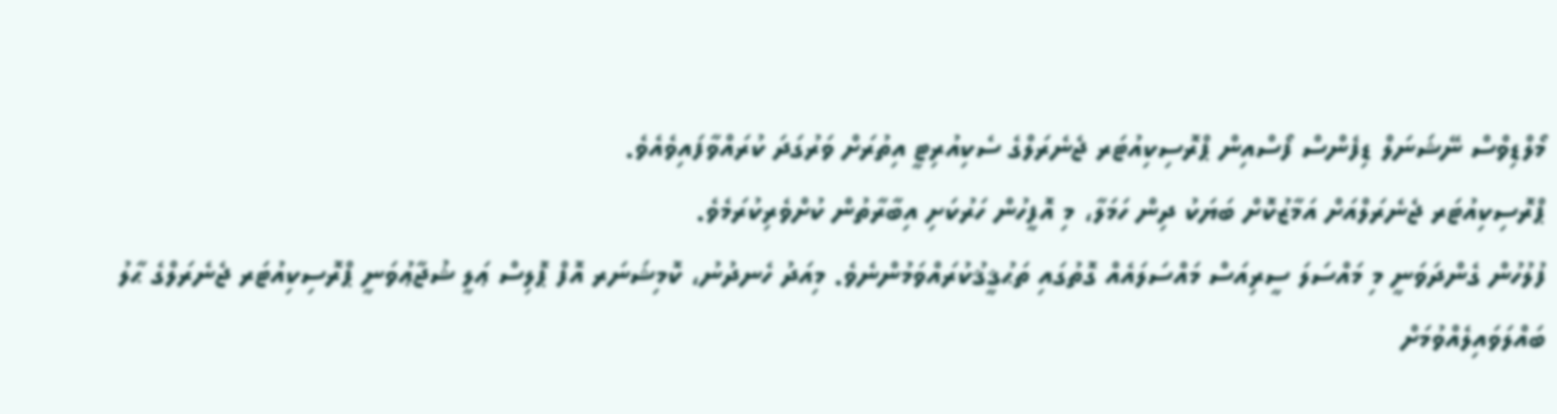މޯލްޑިވްސް ނޭޝަނަލް ޑިފެންސް ފޯސްއިން ޕްރޮސިކިއުޓަރ ޖެނެރަލްގެ ސެކިއުރިޓީ އިތުރަށް ވަރުގަދަ ކުރައްވާފައިވެއެވެ.
ޕްރޮސިކިއުޓަރ ޖެނެރަލްއަށް އަމާޒުކޮށް ބަޔަކު ދިން ހަމަލާ، މި އޮފީހުން ހަރުކަށި އިބާރާތުން ކުށްވެރިކުރަމެވެ.
ފުލުހުން ގެންދަވަނީ މި މައްސަލަ ސީރިއަސް މައްސަލައެއް ގޮތުގައި ތަޙުޤީޤުކުރައްވަމުންނެވެ. މިއަދު ހެނދުނު، ކޮމިޝަނަރ އޮފް ޕޮލިސް ޢަލީ ޝުޖާޢުވަނީ ޕްރޮސިކިއުޓަރ ޖެނެރަލްގެ ޙާލު ބައްލަވައިލެއްވުމަށް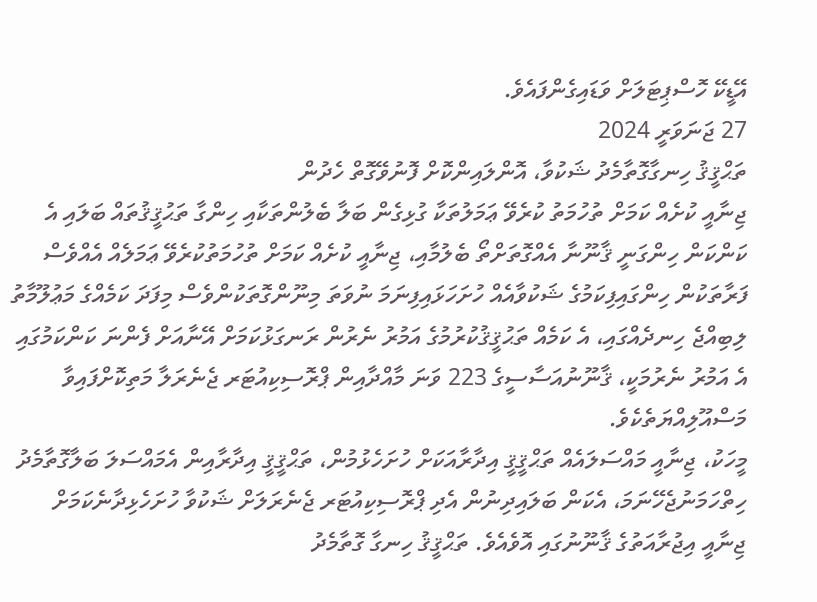އޭޑީކޭ ހޮސްޕިޓަލަށް ވަޑައިގެންފައެވެ.
27 ޖަނަވަރީ 2024
ތަޙްޤީޤު ހިނގާގޮތާމެދު ޝަކުވާ، އޮންލައިންކޮށް ފޮނުވޭގޮތް ހެދުން
ޖިނާއީ ކުށެއް ކަމަށް ތުހުމަތު ކުރެވޭ ޢަމަލުތަކާ ގުޅިގެން ބަލާ ބެލުންތަކާއި ހިންގާ ތަޙުޤީޤުތައް ބަލައި އެ ކަންކަން ހިންގަނީ ޤާނޫނާ އެއްގޮތަށްތޯ ބެލުމާއި، ޖިނާއީ ކުށެއް ކަމަށް ތުހުމަތުކުރެވޭ ޢަމަލެއް އެއްވެސް ފަރާތަކުން ހިންގައިފިކަމުގެ ޝަކުވާއެއް ހުށަހަޅައިފިނަމަ ނުވަތަ މިނޫންގޮތަކުންވެސް މިފަދަ ކަމެއްގެ މަޢުލޫމާތު ލިބިއްޖެ ހިނދެއްގައި، އެ ކަމެއް ތަޙުޤީޤުކުރުމުގެ އަމުރު ނެރުން ރަނގަޅުކަމަށް އޭނާއަށް ފެންނަ ކަންކަމުގައި އެ އަމުރު ނެރުމަކީ، ޤާނޫނުއަސާސީގެ 223 ވަނަ މާއްދާއިން ޕްރޮސިކިއުޓަރ ޖެނެރަލާ މަތިކޮށްފައިވާ މަސްއޫލިއްޔަތެކެވެ.
މީހަކު، ޖިނާއީ މައްސަލައެއް ތަޙްޤީޤީ އިދާރާއަކަށް ހުށަހެޅުމުން، ތަޙްޤީޤީ އިދާރާއިން އެމައްސަލަ ބަލާގޮތާމެދު ހިތްހަމަނުޖެހޭނަމަ، އެކަން ބަލައިދިނުން އެދި ޕްރޮސިކިއުޓަރ ޖެނެރަލަށް ޝަކުވާ ހުށަހެޅިދާނެކަމަށް ޖިނާއީ އިޖުރާއަތުގެ ޤާނޫނުގައި އޮވެއެވެ. ތަޙްޤީޤު ހިނގާ ގޮތާމެދު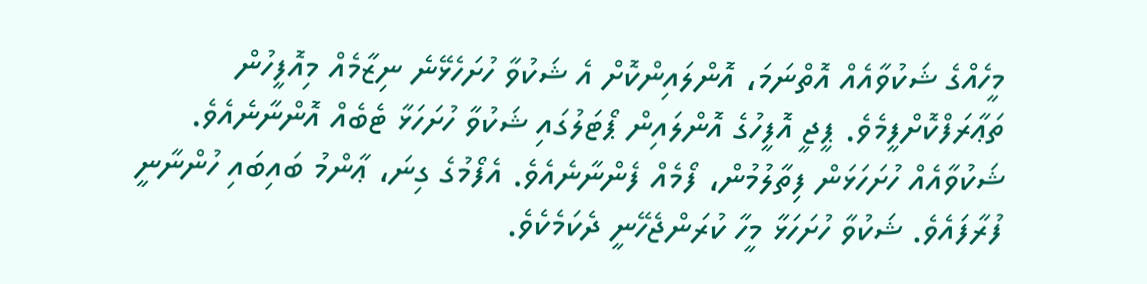މީހެއްގެ ޝަކުވާއެއް އޮތްނަމަ، އޮންލައިންކޮށް އެ ޝަކުވާ ހުށަހެޅޭނެ ނިޒާމެއް މިއޮފީހުން ތަޢާރަފްކޮށްފީމެވެ. ޕީޖީ އޮފީހުގެ އޮންލައިން ޕޯޓަލުގައި ޝަކުވާ ހުށަހަޅާ ޓެބެއް އޮންނާނެއެވެ. ޝަކުވާއެއް ހުށަހަޅަން ފިތާލުމުން، ފޯމެއް ފެންނާނެއެވެ. އެފޯމުގެ ގިނަ، ޢާންމު ބައިބައި ހުންނާނީ ފުރާފައެވެ. ޝަކުވާ ހުށަހަޅާ މީހާ ކުރަންޖެހޭނީ ދެކަމެކެވެ.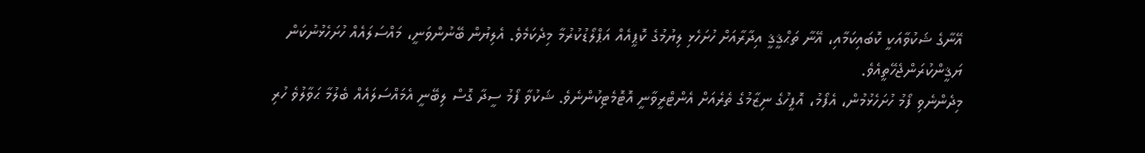އޭނާގެ ޝަކުވާއަކީ ކޮބައިކަމާއި، އޭނާ ތަޙްޤީޤީ އިދާރާއަށް ހުށަހެޅި ލިޔުމުގެ ކޮޕީއެއް އަޕްލޯޑުކުރުމާ މިދެކަމެވެ. އެލިޔުން ބޭނުންވަނީ، މައްސަލައެއް ހުށަހެޅުނުކަން ޔަޤީންކުރަންޖެހޭތީއެވެ.
މިދެންނެވި ފޯމު ހުށަހެޅުމުން، އެފޯމު، އޮފީހުގެ ނިޒާމުގެ ތެރެއަށް އެންޓްރީވާނީ އޮޓޮމެޓިކުންނެވެ. ޝަކުވާ ފޯމު ސީދާ ގޮސް ލިބޭނީ އެމައްސަލައެއް ބެލުމާ ޙަވާލުވެ ހުރި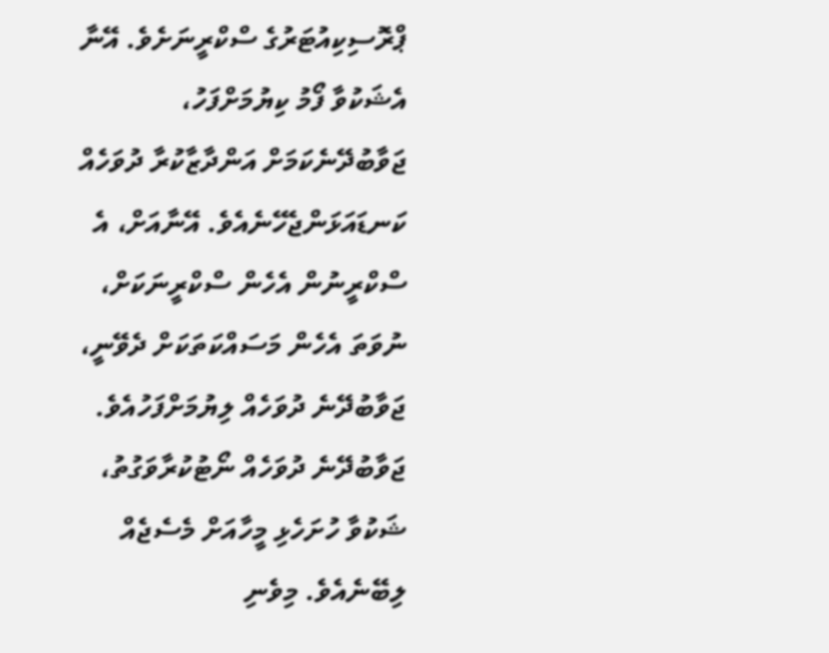ޕްރޮސިކިއުޓަރުގެ ސްކްރީނަށެވެ. އޭނާ އެޝަކުވާ ފޯމު ކިޔުމަށްފަހު، ޖަވާބުދޭނެކަމަށް އަންދާޒާކުރާ ދުވަހެއް ކަނޑައަޅަންޖެހޭނެއެވެ. އޭނާއަށް، އެ ސްކްރީނުން އެހެން ސްކްރީނަކަށް، ނުވަތަ އެހެން މަސައްކަތަކަށް ދެވޭނީ، ޖަވާބުދޭނެ ދުވަހެއް ލިޔުމަށްފަހުއެވެ. ޖަވާބުދޭނެ ދުވަހެއް ނޯޓުކުރާވަގުތު، ޝަކުވާ ހުށަހެޅި މީހާއަށް މެސެޖެއް ލިބޭނެއެވެ. މިވެނި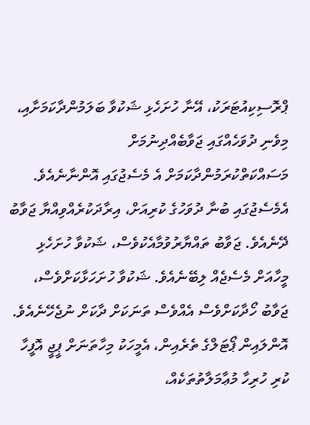ޕްރޮސިކިއުޓަރަކު، އޭނާ ހުށަހެޅި ޝަކުވާ ބަލަމުންދާކަމަށާއި، މިވެނި ދުވަހެއްގައި ޖަވާބެއްދިނުމަށް މަސައްކަތްކުރަމުންދާކަމަށް އެ މެސެޖުގައި އޮންނާނެއެވެ. އެމެސެޖުގައި ބުނާ ދުވަހުގެ ކުރިއަށް، އިރާދަކުރެއްވިއްޔާ ޖަވާބު ދޭނެއެވެ. ޖަވާބު ތައްޔާރުވުމާއެކުވެސް، ޝަކުވާ ހުށަހެޅި މީހާއަށް މެސެޖެއް ލިބޭނެއެވެ. ޝަކުވާ ހުށަހަޅާކަށްވެސް، ޖަވާބު ހޯދާކަށްވެސް އެއްވެސް ތަނަކަށް ދާކަށް ނުޖެހޭނެއެވެ. އޮންލައިން ޕޯޓަލްގެ ތެރެއިން، އެމީހަކު މިހާތަނަށް ޕީޖީ އޮފީހާ ކުރި ހުރިހާ މުޢާމަލާތުތަކެއް،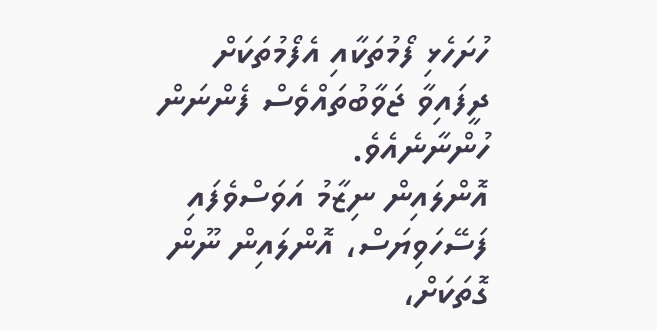ހުށަހެޅި ފޯމުތަކާއި އެފޯމުތަކަށް ދީފައިވާ ޖަވާބުތައްވެސް ފެންނަން ހުންނާނެއެވެ.
އޮންލައިން ނިޒާމު އަވަސްވެފައި ފަސޭހަވިޔަސް، އޮންލައިން ނޫން ގޮތަކަށް،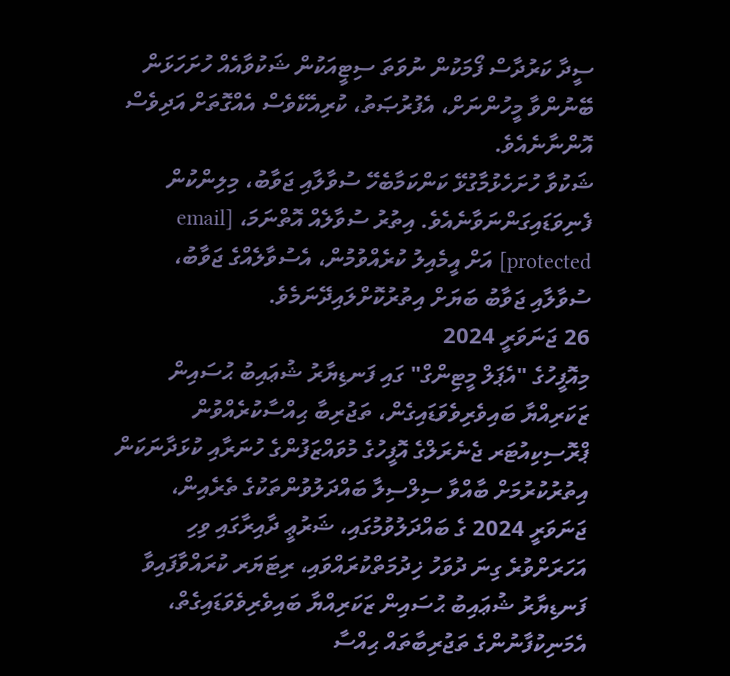ސީދާ ކަރުދާސް ފޯމަކުން ނުވަތަ ސިޓީއަކުން ޝަކުވާއެއް ހުށަހަޅަން ބޭނުންވާ މީހުންނަށް، އެފުރުޞަތު، ކުރިއެކޭވެސް އެއްގޮތަށް އަދިވެސް އޮންނާނެއެވެ.
ޝަކުވާ ހުށަހެޅުމާގުޅޭ ކަންކަމާބެހޭ ސުވާލާއި ޖަވާބު، މިލިންކުން ފެނިވަޑައިގަންނަވާނެއެވެ. އިތުރު ސުވާލެއް އޮތްނަމަ، [email protected] އަށް އީމެއިލު ކުރެއްވުމުން، އެސުވާލެއްގެ ޖަވާބު، ސުވާލާއި ޖަވާބު ބަޔަށް އިތުރުކޮށްލައިދޭނަމެވެ.
26 ޖަނަވަރީ 2024
މިއޮފީހުގެ "އެޕަލް މީޓިންގް" ގައި ފަނޑިޔާރު ޝުޢައިބު ޙުސައިން ޒަކަރިއްޔާ ބައިވެރިވެވަޑައިގެން، ތަޖުރިބާ ޙިއްސާކުރެއްވުން
ޕްރޮސިކިއުޓަރ ޖެނެރަލްގެ އޮފީހުގެ މުވައްޒަފުންގެ ހުނަރާއި ކުޅަދާނަކަން އިތުރުކުރުމަށް ބާއްވާ ސިލްސިލާ ބައްދަލުވުންތަކުގެ ތެރެއިން، ޖަނަވަރީ 2024 ގެ ބައްދަލުވުމުގައި، ޝަރުޢީ ދާއިރާގައި ވިހި އަހަރަށްވުރެ ގިނަ ދުވަހު ޚިދުމަތްކުރައްވައި، ރިޓަޔަރ ކުރައްވާފައިވާ ފަނޑިޔާރު ޝުޢައިބު ޙުސައިން ޒަކަރިއްޔާ ބައިވެރިވެވަޑައިގެތް، އެމަނިކުފާނުންގެ ތަޖުރިބާތައް ޙިއްސާ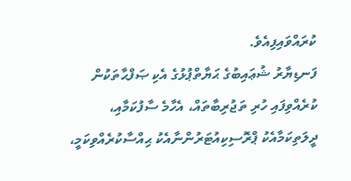ކުރައްވައިފިއެވެ.
ފަނޑިޔާރު ޝުޢައިބުގެ ޙަޔާތްޕުޅުގެ އެކި ޞަފްޙާތަކުން ކުރެއްވިފައި ހުރި ތަޖުރިބާތައް، އެހާމެ ސާފުކަމާއި، ދީލަތިކަމާއެކު ޕްރޮސިކިއުޓަރުންނާއެކު ޙިއްސާކުރެއްވިކަމީ،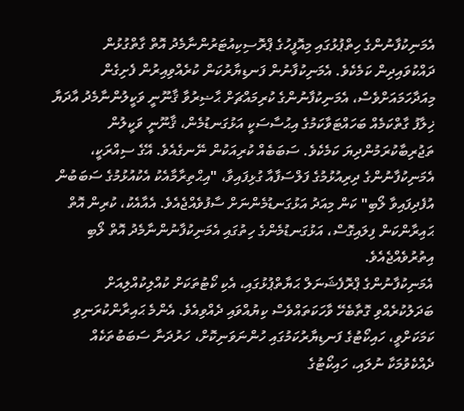އެމަނިކުފާނުންގެ ހިތްޕުޅުގައި މިއޮފީހުގެ ޕްރޮސިކިއުޓަރުންނާމެދު އޮތް ގާތްގުޅުން ދައްކުވައިދިން ކަމެކެވެ. އެމަނިކުފާނުން ފަނޑިޔާރުކަން ކުރެއްވިއިރުން ފެށިގެން މިއަދާހަމައަށްވެސް، އެމަނިކުފާނުންގެ ކުރިމައްޗަށް ޙާޟިރުވާ ޤާނޫނީ ވަކީލުންނާމެދު އާދަޔާ ޚިލާފު ގާތްކަމެއް ބަހައްޓަވާކަމުގެ އިޙުސާސަކީ އަޅުގަނޑުމެން، ޤާނޫނީ ވަކީލުން ތަޖުރިބާކުރަމުންދިޔަ ކަމެކެވެ. ސަބަބެއް ކުރިއަކުން ނޭނގެއެވެ. އޭގެ ސިއްރަކީ، އެމަނިކުފާނުންގެ ދިރިއުޅުމުގެ ފަލްސަފާއާ ގުޅިފައިވާ، "އިޙްތިރާމާއެކު އެކުއުޅުމުގެ ސަބަބުން އުފެދިފައިވާ ލޯބި" ކަން މިއަދު އަޅުގަނޑުމެންނަށް ސާފުވެއްޖެއެވެ. އެއާއެކު، ކުރިން އޮތް ޙައިރާންކަން ފިލައިގޮސް، އަޅުގަނޑުމެންގެ ހިތުގައި އެމަނިކުފާނުންނާމެދު އޮތް ލޯބި އިތުރުވެއްޖެއެވެ.
އެމަނިކުފާނުންގެ ޕްރޮފެޝަނަލް ޙަޔާތްޕުޅުގައި، އެކި ކޯޓުތަކަށް ކުއްލިކުއްލިއަށް ބަދަލުކުރެއްވި ގޮތާބެހޭ ވާހަކަތައްވެސް ކިޔުއްވައި ދެއްވިއެވެ. އެންމެ ޙައިރާންކުރަނިވި ކަމަކަށްވީ، ހައިކޯޓުގެ ފަނޑިޔާރުކަމުގައި ހުންނަވަނިކޮށް، ހަރުދަނާ ސަބަބުތަކެއް ދެއްކެވުމަކާ ނުލައި، ހައިކޯޓުގެ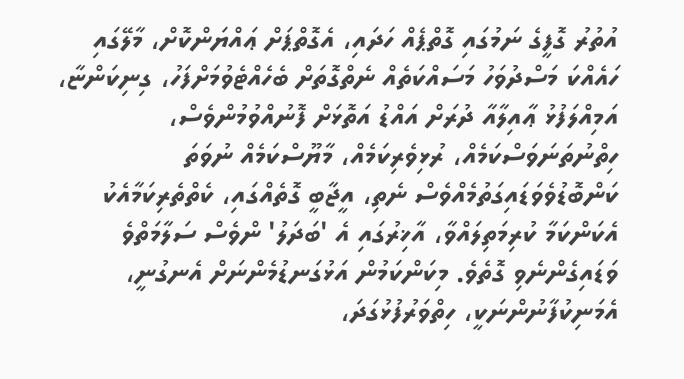އުތުރު ގޮފީގެ ނަމުގައި ގޮތްޕެއް ހަދައި، އެގޮތްޕަށް ޢައްޔަންކޮށް، މާލޭގައި ހައެއްކަ މަސްދުވަހު މަސައްކަތެއް ނެތްގޮތަށް ބެހެއްޓެވުމަށްފަހު، ގިނިކަންޏާ، އަމިއްލަފުޅު ޢާއިލާއާ ދުރަށް އައްޑު އަތޮޅަށް ފޮނުއްވުމުންވެސް، ހިތްނުތަނަވަސްކަމެއް، ރުޅިވެރިކަމެއް، މާޔޫސްކަމެއް ނުވަތަ ކަންބޮޑުވެވަޑައިގަތުމެއްވެސް ނެތި، އީޖާބީ ގޮތެއްގައި، ކެތްތެރިކަމާއެކު އެކަންކަމާ ކުރިމަތިލައްވާ، އާޚިރުގައި އެ 'ބަދަލު' ންވެސް ސަލާމަތްވެ ވަޑައިގެންނެވި ގޮތެވެ. މިކަންކަމުން އަޅުގަނޑުމެންނަށް އެނގުނީ، އެމަނިކުފާނުންނަކީ، ހިތްވަރުފުޅުގަދަ،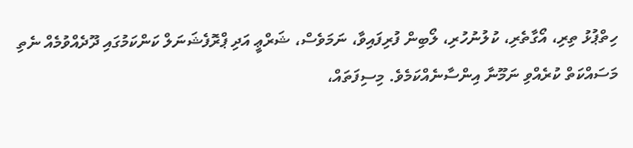ހިތްޕުޅު ތިރި، އޯގާތެރި، ކުލުނުހުރި، ލޯބިން ފުރިފައިވާ، ނަމަވެސް، ޝަރްޢީ އަދި ޕްރޮފެޝަނަލް ކަންކަމުގައި ދޫދެއްވުމެއް ނެތި މަސައްކަތް ކުރެއްވި ނަމޫނާ އިންސާނެއްކަމެވެ. މިސިފަތައް،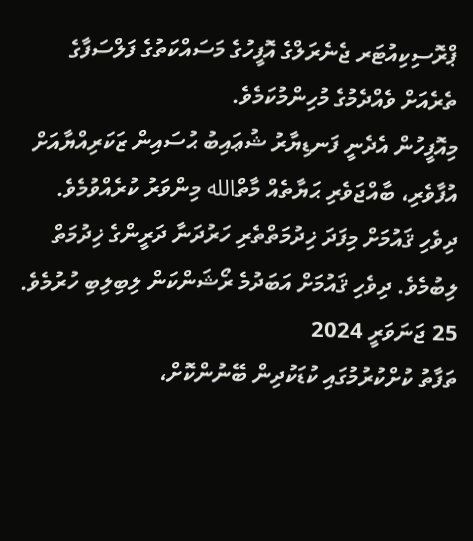ޕްރޮސިކިއުޓަރ ޖެނެރަލްގެ އޮފީހުގެ މަސައްކަތުގެ ފަލްސަފާގެ ތެރެއަށް ވެއްދެމުގެ މުހިންމުކަމެވެ.
މިއޮފީހުން އެދެނީ ފަނޑިޔާރު ޝުޢައިބު ޙުސައިން ޒަކަރިއްޔާއަށް އުފާވެރި، ބާއްޖަވެރި ޙަޔާތެއް މާތްالله މިންވަރު ކުރެއްވުމެވެ. ދިވެހި ޤައުމަށް މިފަދަ ޚިދުމަތްތެރި ހަރުދަނާ ދަރީންގެ ޚިދުމަތް ލިބުމެވެ. ދިވެހި ޤައުމަށް އަބަދުމެ ރޯޝަންކަން ލިބިލިބި ހުރުމެވެ.
25 ޖަނަވަރީ 2024
ތަފާތު ކުށްކުރުމުގައި ކުޑަކުދިން ބޭނުންކޮށް،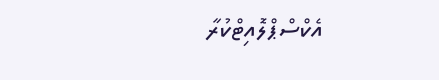އެކްސްޕްލޮއިޓްކުރާ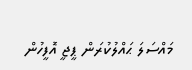މައްސަލަ ޙައްލުކުރަން ޕީޖީ އޮފީހުން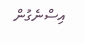އިސްނެގުން